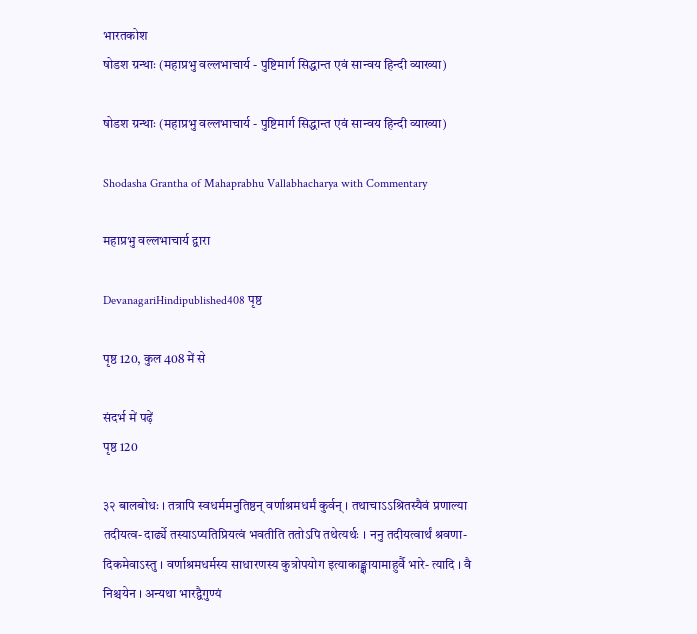भारतकोश
षोडश ग्रन्थाः (महाप्रभु वल्लभाचार्य - पुष्टिमार्ग सिद्धान्त एवं सान्वय हिन्दी व्याख्या)

षोडश ग्रन्थाः (महाप्रभु वल्लभाचार्य - पुष्टिमार्ग सिद्धान्त एवं सान्वय हिन्दी व्याख्या)

Shodasha Grantha of Mahaprabhu Vallabhacharya with Commentary

महाप्रभु वल्लभाचार्य द्वारा

DevanagariHindipublished408 पृष्ठ

पृष्ठ 120, कुल 408 में से

संदर्भ में पढ़ें
पृष्ठ 120

३२ बालबोधः । तत्रापि स्वधर्ममनुतिष्ठन् वर्णाश्रमधर्मं कुर्वन् । तथाचाऽऽश्रितस्यैवं प्रणाल्या तदीयत्व- दार्ढ्ये तस्याऽप्यतिप्रियत्वं भवतीति ततोऽपि तथेत्यर्थः । ननु तदीयत्वार्थं श्रवणा- दिकमेवाऽस्तु । वर्णाश्रमधर्मस्य साधारणस्य कुत्रोपयोग इत्याकाङ्क्षायामाहुर्वै भारे- त्यादि । वै निश्चयेन । अन्यथा भारद्वैगुण्यं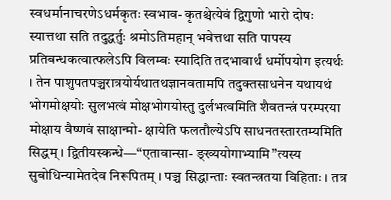स्वधर्मानाचरणेऽधर्मकृतः स्वभाव- कृतश्चेत्येवं द्विगुणो भारो दोषः स्यात्तथा सति तदुद्धर्तुः श्रमोऽतिमहान् भवेत्तथा सति पापस्य प्रतिबन्धकत्वात्फलेऽपि विलम्बः स्यादिति तदभावार्थं धर्मोपयोग इत्यर्थः । तेन पाशुपतपञ्चरात्रयोर्यथातथज्ञानवतामपि तदुक्तसाधनेन यथायथं भोगमोक्षयोः सुलभत्वं मोक्षभोगयोस्तु दुर्लभत्वमिति शैवतन्त्रं परम्परया मोक्षाय वैष्णवं साक्षान्मो- क्षायेति फलतौल्येऽपि साधनतस्तारतम्यमिति सिद्धम् । द्वितीयस्कन्धे—“एतावान्सा- ङ्ख्ययोगाभ्यामि”त्यस्य सुबोधिन्यामेतदेव निरूपितम् । पञ्च सिद्धान्ताः स्वतन्त्रतया विहिताः । तत्र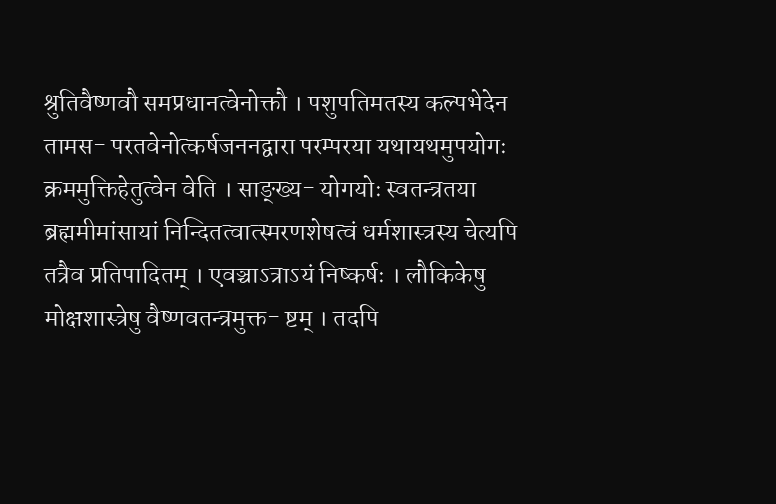श्रुतिवैष्णवौ समप्रधानत्वेनोक्तौ । पशुपतिमतस्य कल्पभेदेन तामस- परतवेनोत्कर्षजननद्वारा परम्परया यथायथमुपयोगः क्रममुक्तिहेतुत्वेन वेति । साङ्ख्य- योगयोः स्वतन्त्रतया ब्रह्ममीमांसायां निन्दितत्वात्स्मरणशेषत्वं धर्मशास्त्रस्य चेत्यपि तत्रैव प्रतिपादितम् । एवञ्चाऽत्राऽयं निष्कर्षः । लौकिकेषु मोक्षशास्त्रेषु वैष्णवतन्त्रमुक्त- ष्टम् । तदपि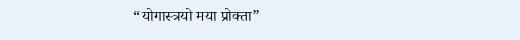“योगास्त्रयो मया प्रोक्ता”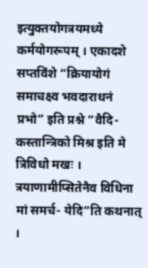इत्युक्तयोगत्रयमध्ये कर्मयोगरूपम् । एकादशे सप्तविंशे “क्रियायोगं समाचक्ष्व भवदाराधनं प्रभो” इति प्रश्ने “वैदि- कस्तान्त्रिको मिश्र इति मे त्रिविधो मखः । त्रयाणामीप्सितेनैव विधिना मां समर्च- येदि”ति कथनात् ।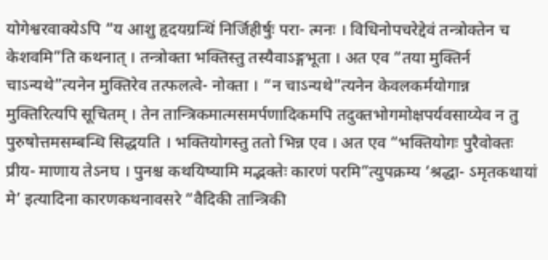योगेश्वरवाक्येऽपि “य आशु हृदयग्रन्थिं निर्जिहीर्षुः परा- त्मनः । विधिनोपचरेद्देवं तन्त्रोक्तेन च केशवमि”ति कथनात् । तन्त्रोक्ता भक्तिस्तु तस्यैवाऽङ्गभूता । अत एव “तया मुक्तिर्न चाऽन्यथे”त्यनेन मुक्तिरेव तत्फलत्वे- नोक्ता । “न चाऽन्यथे”त्यनेन केवलकर्मयोगान्न मुक्तिरित्यपि सूचितम् । तेन तान्त्रिकमात्मसमर्पणादिकमपि तदुक्तभोगमोक्षपर्यवसाय्येव न तु पुरुषोत्तमसम्बन्धि सिद्धयति । भक्तियोगस्तु ततो भिन्न एव । अत एव “भक्तियोगः पुरैवोक्तः प्रीय- माणाय तेऽनघ । पुनश्च कथयिष्यामि मद्भक्तेः कारणं परमि”त्युपक्रम्य ‘श्रद्धा- ऽमृतकथायां मे’ इत्यादिना कारणकथनावसरे “वैदिकी तान्त्रिकी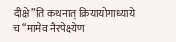दीक्षे”ति कथनात् क्रियायोगाध्याये च “मामेव नैरपेक्ष्येण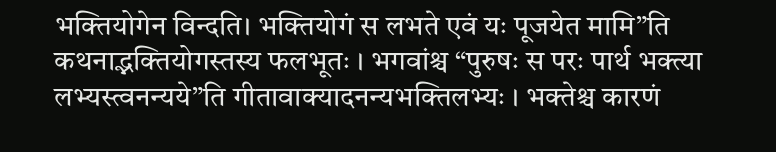भक्तियोगेन विन्दति। भक्तियोगं स लभते एवं यः पूजयेत मामि”ति कथनाद्भक्तियोगस्तस्य फलभूतः । भगवांश्च “पुरुषः स परः पार्थ भक्त्या लभ्यस्त्वनन्यये”ति गीतावाक्यादनन्यभक्तिलभ्यः । भक्तेश्च कारणं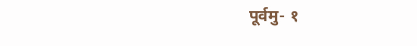पूर्वमु- १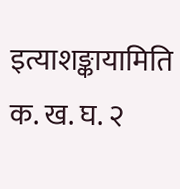इत्याशङ्कायामिति क. ख. घ. २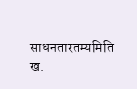साधनतारतम्यमिति ख.